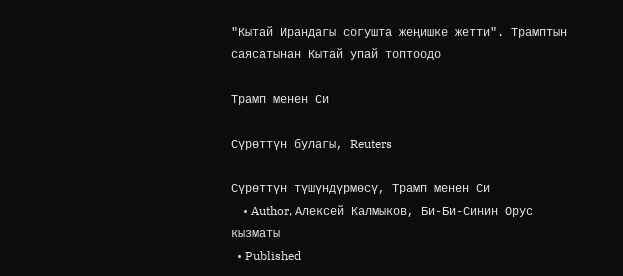"Кытай Ирандагы согушта жеңишке жетти". Трамптын саясатынан Кытай упай топтоодо

Трамп менен Си

Сүрөттүн булагы, Reuters

Сүрөттүн түшүндүрмөсү, Трамп менен Си
    • Author, Алексей Калмыков, Би-Би-Синин Орус кызматы
  • Published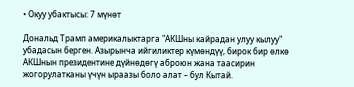• Окуу убактысы: 7 мүнөт

Дональд Трамп америкалыктарга "АКШны кайрадан улуу кылуу" убадасын берген. Азырынча ийгиликтер күмөндүү, бирок бир өлкө АКШнын президентине дүйнөдөгү аброюн жана таасирин жогорулатканы үчүн ыраазы боло алат – бул Кытай.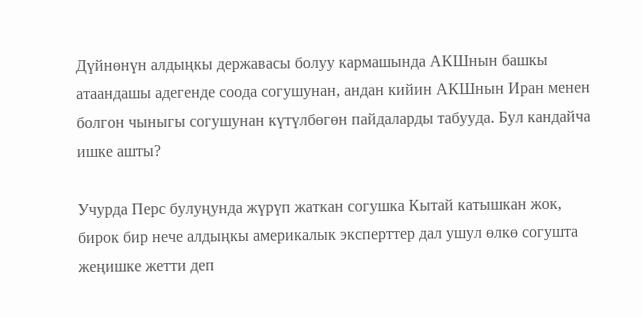Дүйнөнүн алдыңкы державасы болуу кармашында АКШнын башкы атаандашы адегенде соода согушунан, андан кийин АКШнын Иран менен болгон чыныгы согушунан күтүлбөгөн пайдаларды табууда. Бул кандайча ишке ашты?

Учурда Перс булуңунда жүрүп жаткан согушка Кытай катышкан жок, бирок бир нече алдыңкы америкалык эксперттер дал ушул өлкө согушта жеңишке жетти деп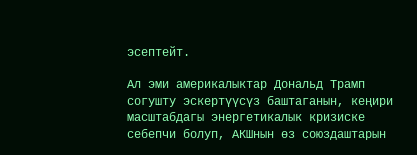эсептейт.

Ал эми америкалыктар Дональд Трамп согушту эскертүүсүз баштаганын, кеңири масштабдагы энергетикалык кризиске себепчи болуп, АКШнын өз союздаштарын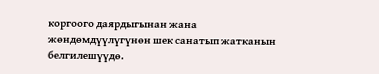коргоого даярдыгынан жана жөндөмдүүлүгүнөн шек санатып жатканын белгилешүүдө.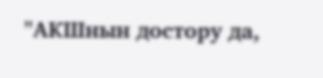"АКШнын достору да,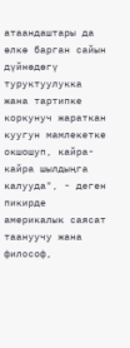атаандаштары да өлкө барган сайын дүйнөдөгү туруктуулукка жана тартипке коркунуч жараткан куугун мамлекетке окшошуп, кайра-кайра шылдыңга калууда", - деген пикирде америкалык саясат таануучу жана философ,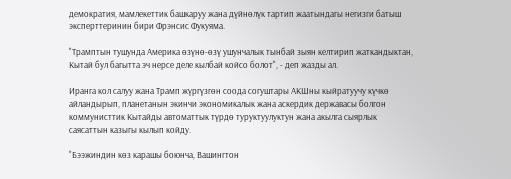демократия, мамлекеттик башкаруу жана дүйнөлүк тартип жаатындагы негизги батыш эксперттеринин бири Фрэнсис Фукуяма.

"Трамптын тушунда Америка өзүнө-өзү ушунчалык тынбай зыян келтирип жаткандыктан, Кытай бул багытта эч нерсе деле кылбай койсо болот", - деп жазды ал.

Иранга кол салуу жана Трамп жүргүзгөн соода согуштары АКШны кыйратуучу күчкө айландырып, планетанын экинчи экономикалык жана аскердик державасы болгон коммунисттик Кытайды автоматтык түрдө туруктуулуктун жана акылга сыярлык саясаттын казыгы кылып койду.

"Бээжиндин көз карашы боюнча, Вашингтон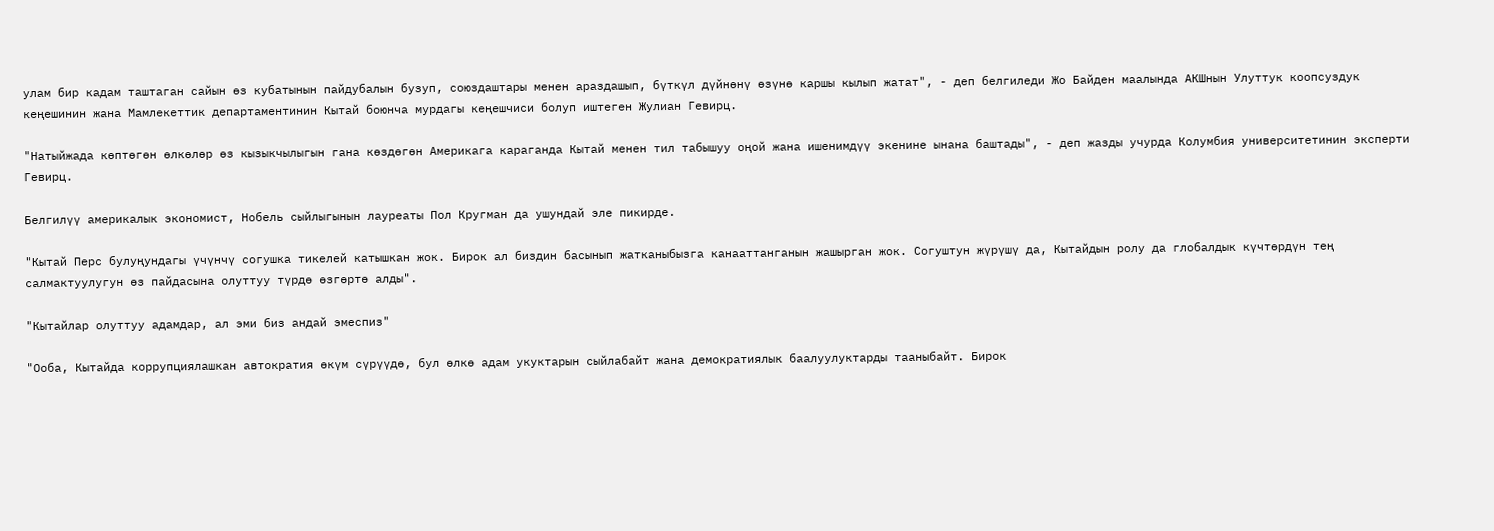улам бир кадам таштаган сайын өз кубатынын пайдубалын бузуп, союздаштары менен араздашып, бүткүл дүйнөнү өзүнө каршы кылып жатат", - деп белгиледи Жо Байден маалында АКШнын Улуттук коопсуздук кеңешинин жана Мамлекеттик департаментинин Кытай боюнча мурдагы кеңешчиси болуп иштеген Жулиан Гевирц.

"Натыйжада көптөгөн өлкөлөр өз кызыкчылыгын гана көздөгөн Америкага караганда Кытай менен тил табышуу оңой жана ишенимдүү экенине ынана баштады", - деп жазды учурда Колумбия университетинин эксперти Гевирц.

Белгилүү америкалык экономист, Нобель сыйлыгынын лауреаты Пол Кругман да ушундай эле пикирде.

"Кытай Перс булуңундагы үчүнчү согушка тикелей катышкан жок. Бирок ал биздин басынып жатканыбызга канааттанганын жашырган жок. Согуштун жүрүшү да, Кытайдын ролу да глобалдык күчтөрдүн тең салмактуулугун өз пайдасына олуттуу түрдө өзгөртө алды".

"Кытайлар олуттуу адамдар, ал эми биз андай эмеспиз"

"Ооба, Кытайда коррупциялашкан автократия өкүм сүрүүдө, бул өлкө адам укуктарын сыйлабайт жана демократиялык баалуулуктарды тааныбайт. Бирок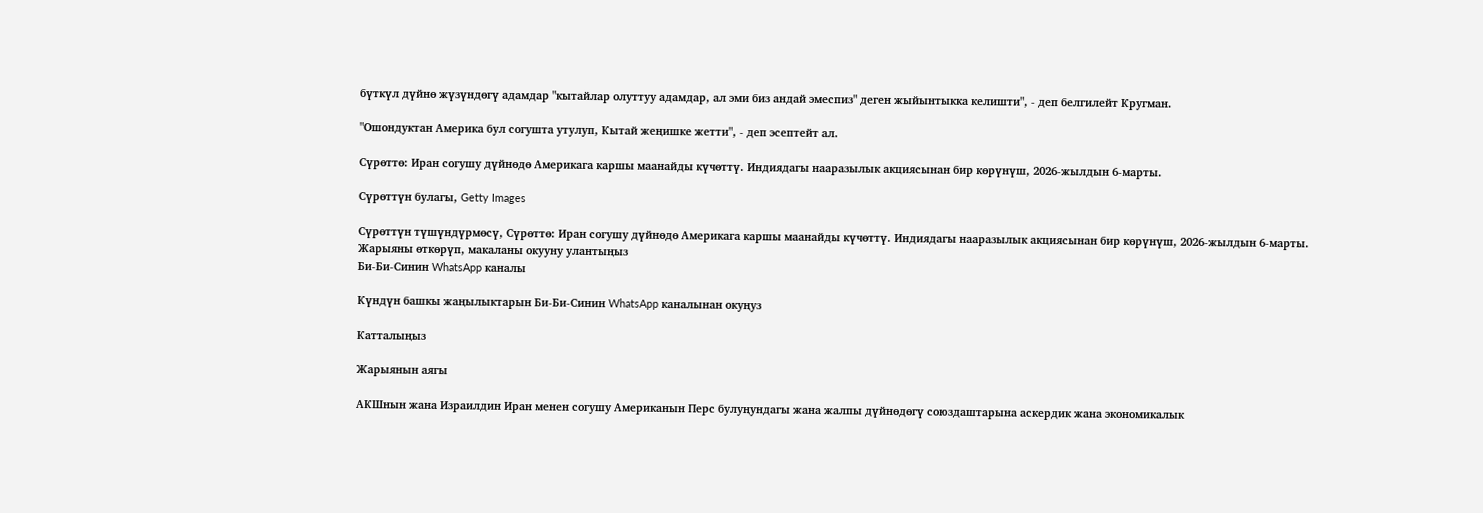бүткүл дүйнө жүзүндөгү адамдар "кытайлар олуттуу адамдар, ал эми биз андай эмеспиз" деген жыйынтыкка келишти", - деп белгилейт Кругман.

"Ошондуктан Америка бул согушта утулуп, Кытай жеңишке жетти", - деп эсептейт ал.

Сүрөттө: Иран согушу дүйнөдө Америкага каршы маанайды күчөттү. Индиядагы нааразылык акциясынан бир көрүнүш, 2026-жылдын 6-марты.

Сүрөттүн булагы, Getty Images

Сүрөттүн түшүндүрмөсү, Сүрөттө: Иран согушу дүйнөдө Америкага каршы маанайды күчөттү. Индиядагы нааразылык акциясынан бир көрүнүш, 2026-жылдын 6-марты.
Жарыяны өткөрүп, макаланы окууну улантыңыз
Би-Би-Синин WhatsApp каналы

Күндүн башкы жаңылыктарын Би-Би-Синин WhatsApp каналынан окуңуз

Катталыңыз

Жарыянын аягы

АКШнын жана Израилдин Иран менен согушу Американын Перс булуңундагы жана жалпы дүйнөдөгү союздаштарына аскердик жана экономикалык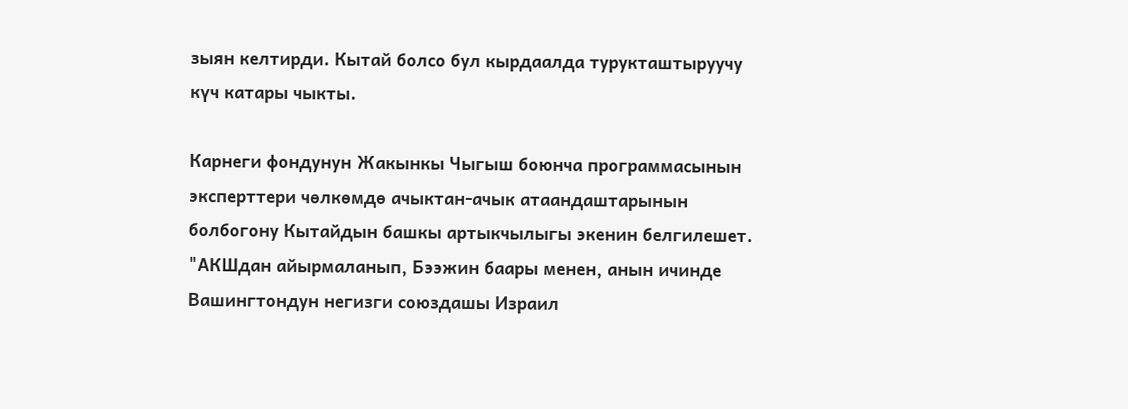зыян келтирди. Кытай болсо бул кырдаалда турукташтыруучу күч катары чыкты.

Карнеги фондунун Жакынкы Чыгыш боюнча программасынын эксперттери чөлкөмдө ачыктан-ачык атаандаштарынын болбогону Кытайдын башкы артыкчылыгы экенин белгилешет. "АКШдан айырмаланып, Бээжин баары менен, анын ичинде Вашингтондун негизги союздашы Израил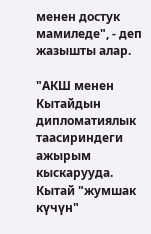менен достук мамиледе", - деп жазышты алар.

"АКШ менен Кытайдын дипломатиялык таасириндеги ажырым кыскарууда. Кытай "жумшак күчүн"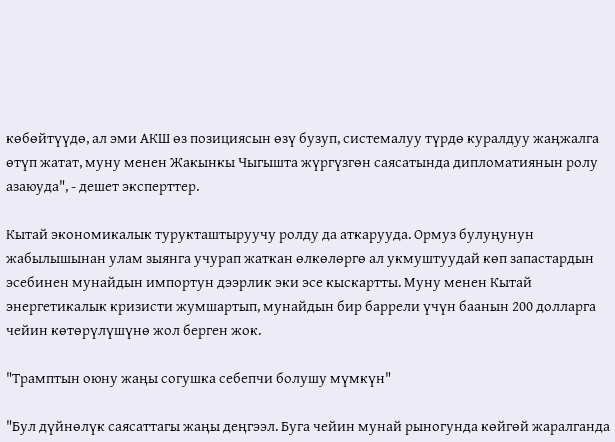көбөйтүүдө, ал эми АКШ өз позициясын өзү бузуп, системалуу түрдө куралдуу жаңжалга өтүп жатат, муну менен Жакынкы Чыгышта жүргүзгөн саясатында дипломатиянын ролу азаюуда", - дешет эксперттер.

Кытай экономикалык турукташтыруучу ролду да аткарууда. Ормуз булуңунун жабылышынан улам зыянга учурап жаткан өлкөлөргө ал укмуштуудай көп запастардын эсебинен мунайдын импортун дээрлик эки эсе кыскартты. Муну менен Кытай энергетикалык кризисти жумшартып, мунайдын бир баррели үчүн баанын 200 долларга чейин көтөрүлүшүнө жол берген жок.

"Трамптын оюну жаңы согушка себепчи болушу мүмкүн"

"Бул дүйнөлүк саясаттагы жаңы деңгээл. Буга чейин мунай рыногунда көйгөй жаралганда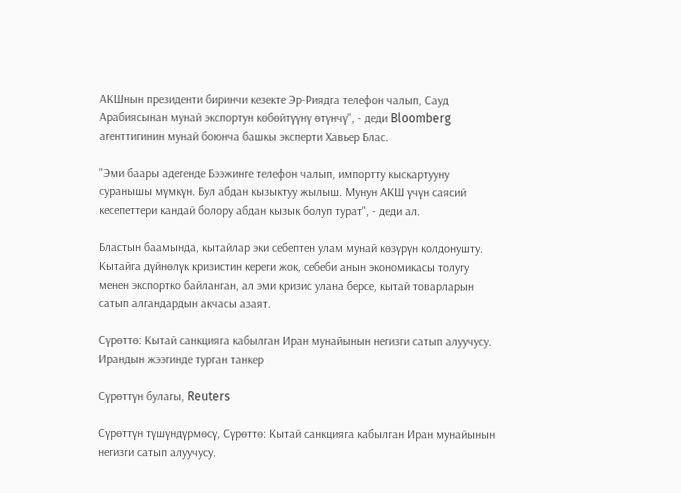АКШнын президенти биринчи кезекте Эр-Риядга телефон чалып, Сауд Арабиясынан мунай экспортун көбөйтүүнү өтүнчү", - деди Bloomberg агенттигинин мунай боюнча башкы эксперти Хавьер Блас.

"Эми баары адегенде Бээжинге телефон чалып, импортту кыскартууну суранышы мүмкүн. Бул абдан кызыктуу жылыш. Мунун АКШ үчүн саясий кесепеттери кандай болору абдан кызык болуп турат", - деди ал.

Бластын баамында, кытайлар эки себептен улам мунай көзүрүн колдонушту. Кытайга дүйнөлүк кризистин кереги жок, себеби анын экономикасы толугу менен экспортко байланган, ал эми кризис улана берсе, кытай товарларын сатып алгандардын акчасы азаят.

Сүрөттө: Кытай санкцияга кабылган Иран мунайынын негизги сатып алуучусу. Ирандын жээгинде турган танкер

Сүрөттүн булагы, Reuters

Сүрөттүн түшүндүрмөсү, Сүрөттө: Кытай санкцияга кабылган Иран мунайынын негизги сатып алуучусу.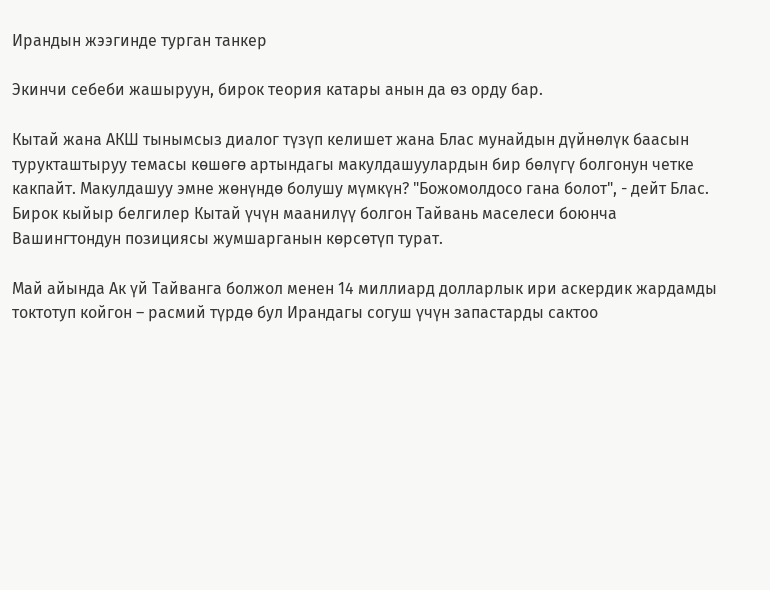Ирандын жээгинде турган танкер

Экинчи себеби жашыруун, бирок теория катары анын да өз орду бар.

Кытай жана АКШ тынымсыз диалог түзүп келишет жана Блас мунайдын дүйнөлүк баасын турукташтыруу темасы көшөгө артындагы макулдашуулардын бир бөлүгү болгонун четке какпайт. Макулдашуу эмне жөнүндө болушу мүмкүн? "Божомолдосо гана болот", - дейт Блас. Бирок кыйыр белгилер Кытай үчүн маанилүү болгон Тайвань маселеси боюнча Вашингтондун позициясы жумшарганын көрсөтүп турат.

Май айында Ак үй Тайванга болжол менен 14 миллиард долларлык ири аскердик жардамды токтотуп койгон – расмий түрдө бул Ирандагы согуш үчүн запастарды сактоо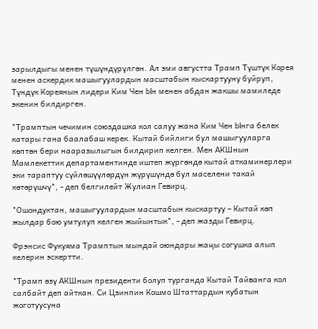зарылдыгы менен түшүндүрүлгөн. Ал эми августта Трамп Түштүк Корея менен аскердик машыгуулардын масштабын кыскартууну буйруп, Түндүк Кореянын лидери Ким Чен Ын менен абдан жакшы мамиледе экенин билдирген.

"Трамптын чечимин союздашка кол салуу жана Ким Чен Ынга белек катары гана баалабаш керек. Кытай бийлиги бул машыгууларга көптөн бери нааразылыгын билдирип келген. Мен АКШнын Мамлекеттик департаментинде иштеп жүргөндө кытай аткаминерлери эки тараптуу сүйлөшүүлөрдүн жүрүшүндө бул маселени такай көтөрүшчү", - деп белгилейт Жулиан Гевирц.

"Ошондуктан, машыгуулардын масштабын кыскартуу – Кытай көп жылдар бою умтулуп келген жыйынтык", - деп жазды Гевирц.

Фрэнсис Фукуяма Трамптын мындай оюндары жаңы согушка алып келерин эскертти.

"Трамп өзү АКШнын президенти болуп турганда Кытай Тайванга кол салбайт деп айткан. Си Цзинпин Кошмо Штаттардын кубатын жоготуусуна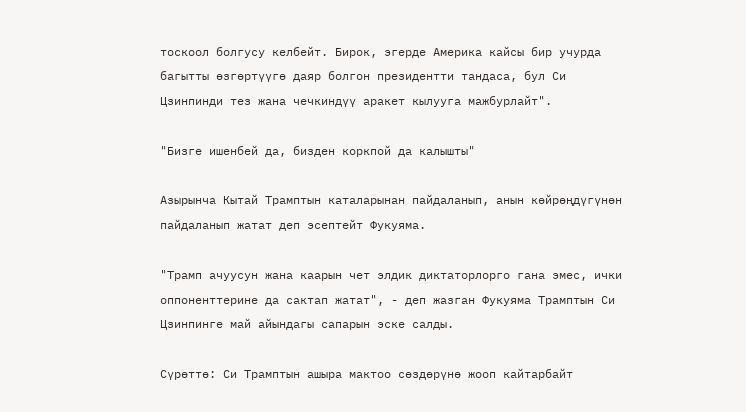тоскоол болгусу келбейт. Бирок, эгерде Америка кайсы бир учурда багытты өзгөртүүгө даяр болгон президентти тандаса, бул Си Цзинпинди тез жана чечкиндүү аракет кылууга мажбурлайт".

"Бизге ишенбей да, бизден коркпой да калышты"

Азырынча Кытай Трамптын каталарынан пайдаланып, анын көйрөңдүгүнөн пайдаланып жатат деп эсептейт Фукуяма.

"Трамп ачуусун жана каарын чет элдик диктаторлорго гана эмес, ички оппоненттерине да сактап жатат", - деп жазган Фукуяма Трамптын Си Цзинпинге май айындагы сапарын эске салды.

Сүрөттө: Си Трамптын ашыра мактоо сөздөрүнө жооп кайтарбайт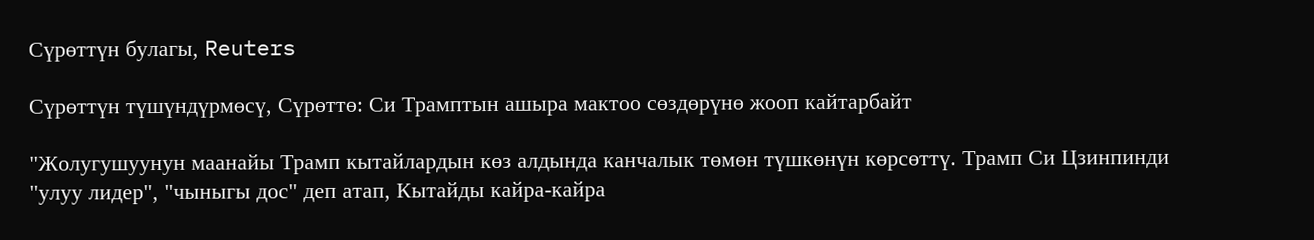Сүрөттүн булагы, Reuters

Сүрөттүн түшүндүрмөсү, Сүрөттө: Си Трамптын ашыра мактоо сөздөрүнө жооп кайтарбайт

"Жолугушуунун маанайы Трамп кытайлардын көз алдында канчалык төмөн түшкөнүн көрсөттү. Трамп Си Цзинпинди "улуу лидер", "чыныгы дос" деп атап, Кытайды кайра-кайра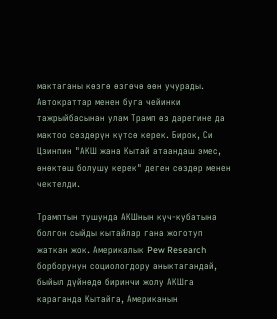мактаганы көзгө өзгөчө өөн учурады. Автократтар менен буга чейинки тажрыйбасынан улам Трамп өз дарегине да мактоо сөздөрүн күтсө керек. Бирок, Си Цзинпин "АКШ жана Кытай атаандаш эмес, өнөктөш болушу керек" деген сөздөр менен чектелди.

Трамптын тушунда АКШнын күч-кубатына болгон сыйды кытайлар гана жоготуп жаткан жок. Америкалык Pew Research борборунун социологдору аныктагандай, быйыл дүйнөдө биринчи жолу АКШга караганда Кытайга, Американын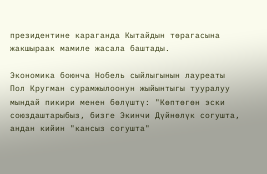президентине караганда Кытайдын төрагасына жакшыраак мамиле жасала баштады.

Экономика боюнча Нобель сыйлыгынын лауреаты Пол Кругман сурамжылоонун жыйынтыгы тууралуу мындай пикири менен бөлүштү: "Көптөгөн эски союздаштарыбыз, бизге Экинчи Дүйнөлүк согушта, андан кийин "кансыз согушта"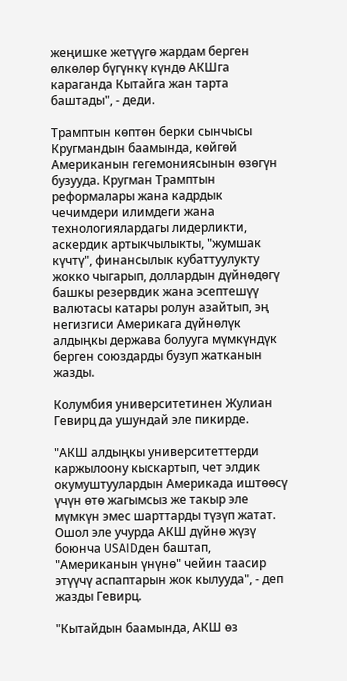жеңишке жетүүгө жардам берген өлкөлөр бүгүнкү күндө АКШга караганда Кытайга жан тарта баштады", - деди.

Трамптын көптөн берки сынчысы Кругмандын баамында, көйгөй Американын гегемониясынын өзөгүн бузууда. Кругман Трамптын реформалары жана кадрдык чечимдери илимдеги жана технологиялардагы лидерликти, аскердик артыкчылыкты, "жумшак күчтү", финансылык кубаттуулукту жокко чыгарып, доллардын дүйнөдөгү башкы резервдик жана эсептешүү валютасы катары ролун азайтып, эң негизгиси Америкага дүйнөлүк алдыңкы держава болууга мүмкүндүк берген союздарды бузуп жатканын жазды.

Колумбия университетинен Жулиан Гевирц да ушундай эле пикирде.

"АКШ алдыңкы университеттерди каржылоону кыскартып, чет элдик окумуштуулардын Америкада иштөөсү үчүн өтө жагымсыз же такыр эле мүмкүн эмес шарттарды түзүп жатат. Ошол эле учурда АКШ дүйнө жүзү боюнча USAIDден баштап, "Американын үнүнө" чейин таасир этүүчү аспаптарын жок кылууда", - деп жазды Гевирц.

"Кытайдын баамында, АКШ өз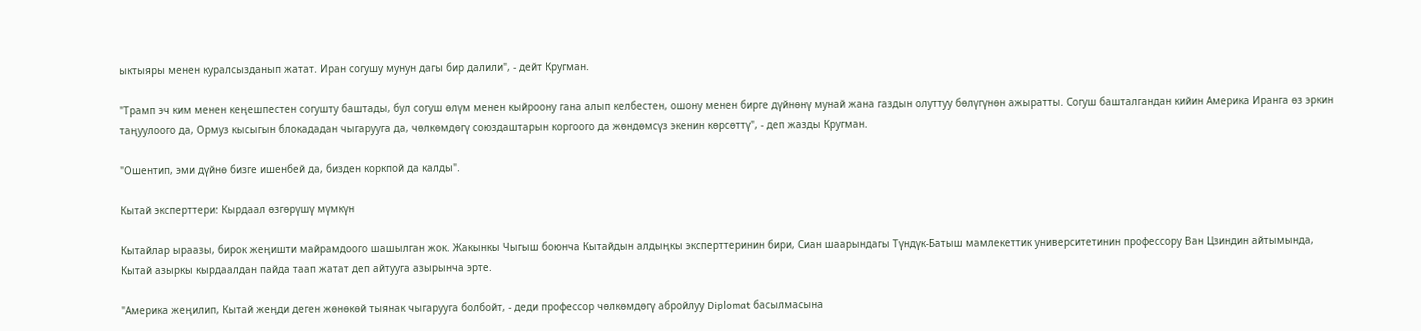ыктыяры менен куралсызданып жатат. Иран согушу мунун дагы бир далили", - дейт Кругман.

"Трамп эч ким менен кеңешпестен согушту баштады, бул согуш өлүм менен кыйроону гана алып келбестен, ошону менен бирге дүйнөнү мунай жана газдын олуттуу бөлүгүнөн ажыратты. Согуш башталгандан кийин Америка Иранга өз эркин таңуулоого да, Ормуз кысыгын блокададан чыгарууга да, чөлкөмдөгү союздаштарын коргоого да жөндөмсүз экенин көрсөттү", - деп жазды Кругман.

"Ошентип, эми дүйнө бизге ишенбей да, бизден коркпой да калды".

Кытай эксперттери: Кырдаал өзгөрүшү мүмкүн

Кытайлар ыраазы, бирок жеңишти майрамдоого шашылган жок. Жакынкы Чыгыш боюнча Кытайдын алдыңкы эксперттеринин бири, Сиан шаарындагы Түндүк-Батыш мамлекеттик университетинин профессору Ван Цзиндин айтымында, Кытай азыркы кырдаалдан пайда таап жатат деп айтууга азырынча эрте.

"Америка жеңилип, Кытай жеңди деген жөнөкөй тыянак чыгарууга болбойт, - деди профессор чөлкөмдөгү абройлуу Diplomat басылмасына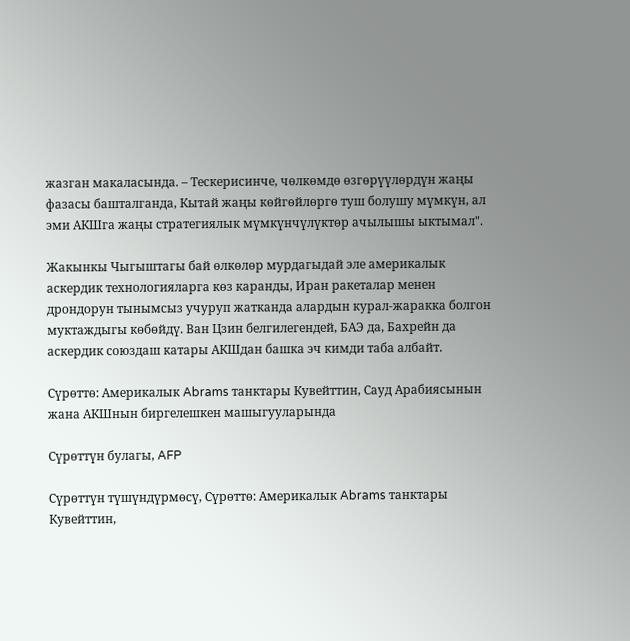жазган макаласында. – Тескерисинче, чөлкөмдө өзгөрүүлөрдүн жаңы фазасы башталганда, Кытай жаңы көйгөйлөргө туш болушу мүмкүн, ал эми АКШга жаңы стратегиялык мүмкүнчүлүктөр ачылышы ыктымал".

Жакынкы Чыгыштагы бай өлкөлөр мурдагыдай эле америкалык аскердик технологияларга көз каранды, Иран ракеталар менен дрондорун тынымсыз учуруп жатканда алардын курал-жаракка болгон муктаждыгы көбөйдү. Ван Цзин белгилегендей, БАЭ да, Бахрейн да аскердик союздаш катары АКШдан башка эч кимди таба албайт.

Сүрөттө: Америкалык Abrams танктары Кувейттин, Сауд Арабиясынын жана АКШнын биргелешкен машыгууларында

Сүрөттүн булагы, AFP

Сүрөттүн түшүндүрмөсү, Сүрөттө: Америкалык Abrams танктары Кувейттин,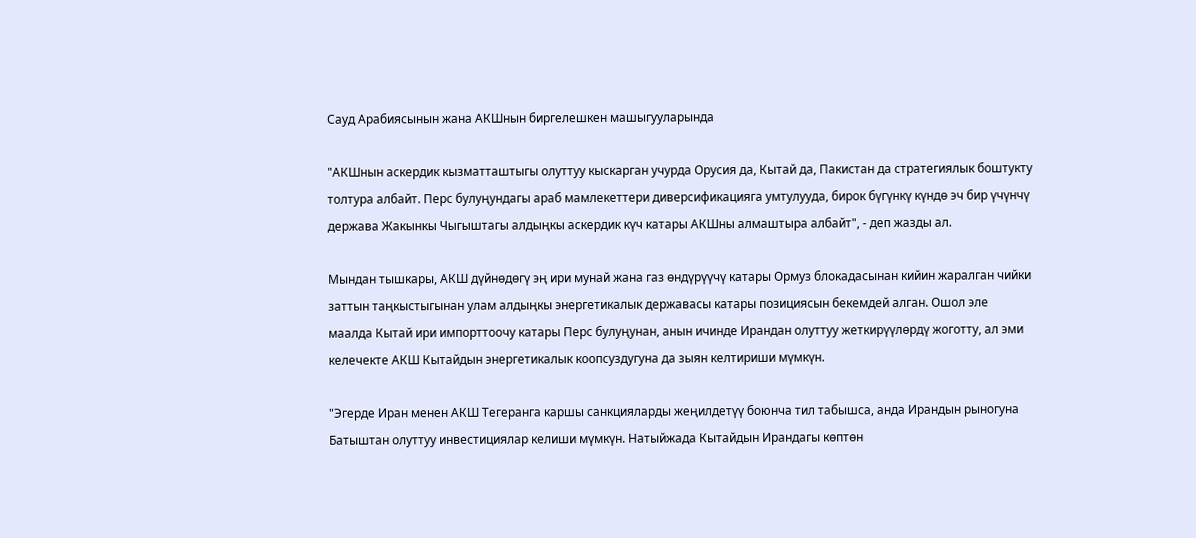Сауд Арабиясынын жана АКШнын биргелешкен машыгууларында

"АКШнын аскердик кызматташтыгы олуттуу кыскарган учурда Орусия да, Кытай да, Пакистан да стратегиялык боштукту толтура албайт. Перс булуңундагы араб мамлекеттери диверсификацияга умтулууда, бирок бүгүнкү күндө эч бир үчүнчү держава Жакынкы Чыгыштагы алдыңкы аскердик күч катары АКШны алмаштыра албайт", - деп жазды ал.

Мындан тышкары, АКШ дүйнөдөгү эң ири мунай жана газ өндүрүүчү катары Ормуз блокадасынан кийин жаралган чийки заттын таңкыстыгынан улам алдыңкы энергетикалык державасы катары позициясын бекемдей алган. Ошол эле маалда Кытай ири импорттоочу катары Перс булуңунан, анын ичинде Ирандан олуттуу жеткирүүлөрдү жоготту, ал эми келечекте АКШ Кытайдын энергетикалык коопсуздугуна да зыян келтириши мүмкүн.

"Эгерде Иран менен АКШ Тегеранга каршы санкцияларды жеңилдетүү боюнча тил табышса, анда Ирандын рыногуна Батыштан олуттуу инвестициялар келиши мүмкүн. Натыйжада Кытайдын Ирандагы көптөн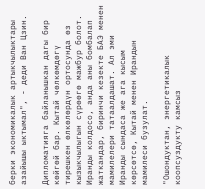берки экономикалык артыкчылыктары азайышы ыктымал", - деди Ван Цзин.

Дипломатияга байланышкан дагы бир көйгөй бар. Кытай чөлкөмдөгү тирешкен өлкөлөрдүн ортосунда өз кызыкчылыгын сүрөөгө мажбур болот. Иранды колдосо, анда аны бомбалап жаткандар, биринчи кезекте БАЭ менен мамилелери татаалдашат. Ал эми Иранды сындаса же ага кысым көрсөтсө, Кытай менен Ирандын мамилеси бузулат.

"Ошондуктан, энергетикалык коопсуздукту камсыз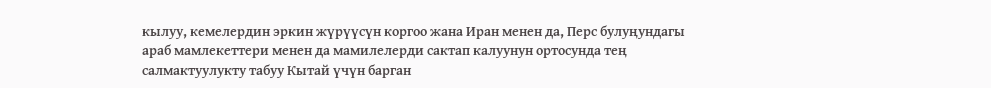кылуу, кемелердин эркин жүрүүсүн коргоо жана Иран менен да, Перс булуңундагы араб мамлекеттери менен да мамилелерди сактап калуунун ортосунда тең салмактуулукту табуу Кытай үчүн барган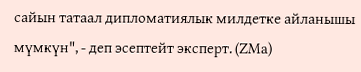сайын татаал дипломатиялык милдетке айланышы мүмкүн", - деп эсептейт эксперт. (ZMa)